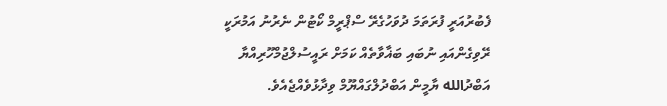ފެބުރުއަރީ ފުރަތަމަ ދުވަހުގެރޭ ސްޕްރީމް ކޯޓުން ނެރުނު އަމުރަކީ ރޭވިގެންއައި ނުބައި ބަޣާވާތެއް ކަމަށް ރައީސުލްޖުމްހޫރިއްޔާ އަބްދުالله ޔާމީން އަބްދުލްގައްޔޫމް ވިދާޅުވެއްޖެއެވެ.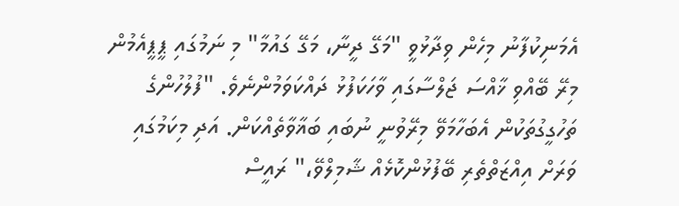އެމަނިކުފާނު މިހެން ވިދާޅުވީ "މަގޭ ދީނާ، މަގޭ ގައުމާ" މި ނަމުގައި ޕީޕީއެމުން މިރޭ ބޭއްވި ޚާއްސަ ޖަލްސާގައި ވާހަކަފުޅު ދައްކަވަމުންނެވެ. "ފުލުހުންގެ ތަހުގީގުތަކުން އެބަހާމަވޭ މިރޭވުނީ ނުބައި ބަޣާވާތެއްކަން. އަދި މިކަމުގައި ވަރަށް އިއްޒަތްތެރި ބޭފުޅުންކޮޅެއް ޝާމިލްވޭ،" ރައީސް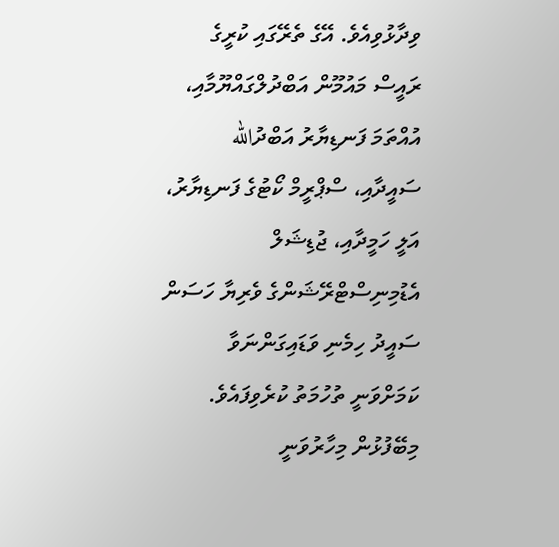ވިދާޅުވިއެވެ. އޭގެ ތެރޭގައި ކުރީގެ ރައީސް މައުމޫން އަބްދުލްގައްޔޫމާއި، އުއްތަމަ ފަނޑިޔާރު އަބްދުالله ސައީދާއި، ސްޕްރީމް ކޯޓުގެ ފަނޑިޔާރު، އަލީ ހަމީދާއި، ޖުޑިޝަލް އެޑުމިނިސްޓްރޭޝަންގެ ވެރިޔާ ހަސަން ސައީދު ހިމެނި ވަޑައިގަންނަވާ ކަމަށްވަނީ ތުހުމަތު ކުރެވިފައެވެ. މިބޭފުޅުން މިހާރުވަނީ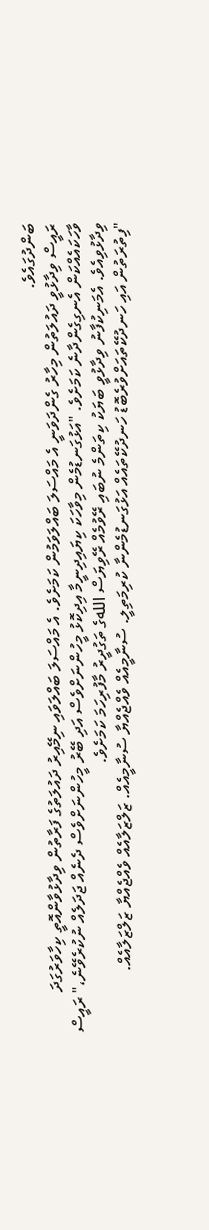ބަންދުގައެވެ.
ރައީސް ވިދާޅުވީ ދައުލަތުން މިހާރު ގެންދަވަނީ އެ މައްސަލަ ބައްލަވަމުން ކަމަށެވެ. އެ މައްސަލަ ބައްލަވައި ނިމޭއިރު ދައުލަތުގެ ފަރާތުން ވިދާޅުވާންއޮތީ ކިހާވަރުގަދަ ވާހަކައެއްކަން އެނގިގެންދާނެ ކަމަށެވެ. "އަޅުގަނޑުމެން މިވާހަކަ ކިޔައިދިނީމާ އިދިކޮޅު މީހުންނަށްވެސް އަދި ބޭރު މީހުންނަށްވެސް ދެނެއް ޖަދަލެއް ނުކުރެވޭނެ،" ރައީސް ވިދާޅުވިއެވެ. އެމަނިކުފާނު ވިދާޅުވީ ބަޔަކު ކިތަންމެ ނުބައި ރޭވުމެއް ރޭވިޔަސް اللهގެ ތަގުދީރު މާފުރިހަމަ ކަމަށެވެ.
"ފިތުރަތުން އައި ހަނދުކޭތައަށްވުރެބޮޑު ހަނދުކޭތައެއް އަޅުގަނޑުމެންނާ ކުރިމަތިލީ. ސުނާމީއެއް ވެއްޖެއްޔާ ސުނާމީއެއް. ޒަލްޒަލާއެއް ވެއްޖެއްޔާ ޒަލްޒަލާއެއް.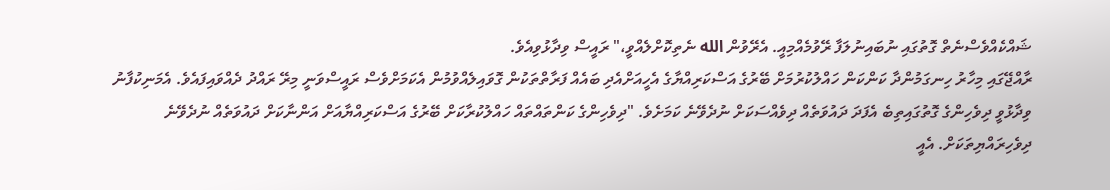ޝައްކެއްވެސްނެތް ގޮތުގައި ނުބައިނުލަފާ ރޭވުމެއްމިއީ. އެރޭވުން الله ނެތިކޮށްލެއްވީ،" ރައީސް ވިދާޅުވިއެވެ.
ރާއްޖޭގައި މިހާރު ހިނގަމުންދާ ކަންކަން ހައްލުކުރުމަށް ބޭރުގެ އަސްކަރިއްޔާގެ އެހީއަށްއެދި ބައެއް ފަރާތްތަކުން ގޮވައިލެއްވުމުން އެކަމަށްވެސް ރައީސްވަނީ މިރޭ ރައްދު ދެއްވައިފައެވެ. އެމަނިކުފާނު ވިދާޅުވީ ދިވެހިންގެ ގޮތުގައިތިބެ އެފަދަ ދައުވަތެއް ދިވެއްސަކަށް ނުދެވޭނެ ކަމަށެވެ. "ދިވެހިންގެ ކަންތައްތައް ހައްލުކުރާކަށް ބޭރުގެ އަސްކަރިއްޔާއަށް އަންނާކަށް ދައުވަތެއް ނުދެވޭނެ ދިވެހިރައްޔިތަކަށް. އެއީ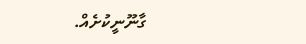ގާނޫނީކުށެއް.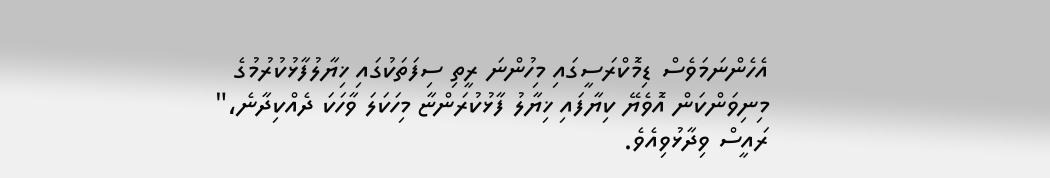އެހެންނަމަވެސް ޑިމޮކްރަސީގައި މިހުންނަ ރީތި ސިފަތަކުގައި ޚިޔާލުފާޅުކުރުމުގެ މިނިވަންކަން އޮވެޔޭ ކިޔާފައި ޚިޔާލު ފާޅުކުރަންޏާ މިހަކަލަ ވާހަކަ ދެއްކިދާނެ،" ރައީސް ވިދާޅުވިއެވެ.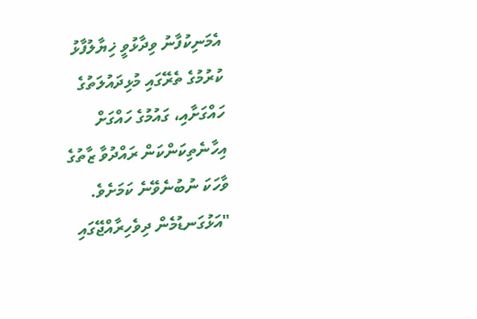އެމަނިކުފާނު ވިދާޅުވީ ޚިޔާލުފާޅު ކުރުމުގެ ތެރޭގައި މުޅިދައުލަތުގެ ހައްގަށާއި، ގައުމުގެ ހައްގަށް އިހާނެތިކަންކަން ރައްދުވާ ޒާތުގެ ވާހަކަ ނުބުނެވޭނެ ކަމަށެވެ.
"އަޅުގަނޑުމެން ދިވެހިރާއްޖޭގައި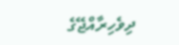ދިވެހިރާއްޖޭގެ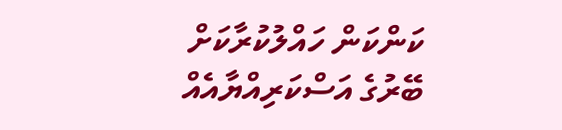ކަންކަން ހައްލުކުރާކަށް ބޭރުގެ އަސްކަރިއްޔާއެއް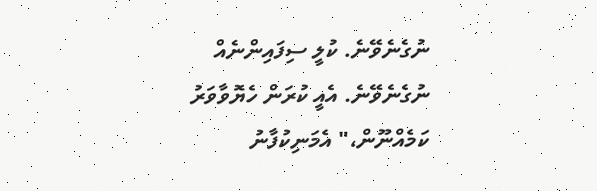ނުގެނެވޭނެ. ކުލީ ސިފައިންނެއް ނުގެނެވޭނެ. އެއީ ކުރަން ހެޔޮވާވަރު ކަމެއްނޫން،" އެމަނިކުފާނު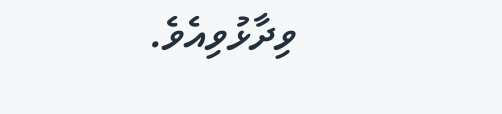ވިދާޅުވިއެވެ.